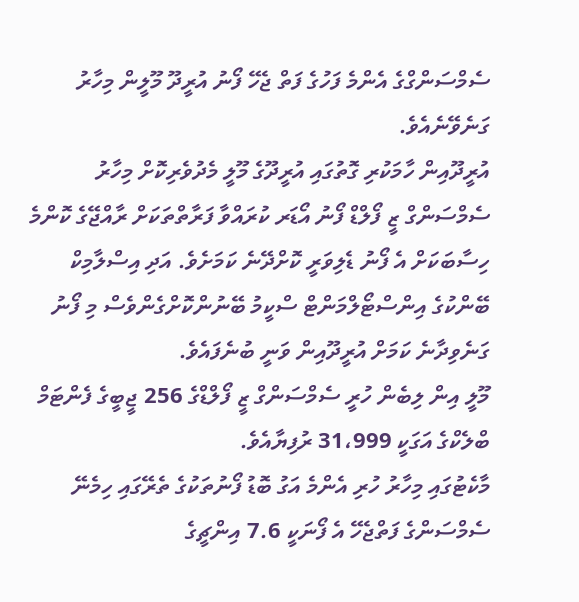ސެމްސަންގްގެ އެންމެ ފަހުގެ ފަތް ޖެހޭ ފޯނު އުރީދޫ މޫލީން މިހާރު ގަނެވޭނެއެވެ.
އުރީދޫއިން ހާމަކުރި ގޮތުގައި އުރީދޫގެ މޫލީ މެދުވެރިކޮށް މިހާރު ސެމްސަންގް ޒީ ފޯލްޑް ފޯނު އޯޑަރ ކުރައްވާ ފަރާތްތަކަށް ރާއްޖޭގެ ކޮންމެ ހިސާބަކަށް އެ ފޯނު ޑެލިވަރީ ކޮށްދޭނެ ކަމަށެވެ. އަދި އިސްލާމިކް ބޭންކުގެ އިންސްޓޯލްމަންޓް ސްކީމު ބޭނުންކޮށްގެންވެސް މި ފޯނު ގަނެވިދާނެ ކަމަށް އުރީދޫއިން ވަނީ ބުނެފައެވެ.
މޫލީ އިން ލިބެން ހުރީ ސެމްސަންގް ޒީ ފޯލްޑްގެ 256 ޖީބީގެ ފެންޓަމް ބްލެކްގެ އަގަކީ 31،999 ރުފިޔާއެވެ.
މާކެޓުގައި މިހާރު ހުރި އެންމެ އަގު ބޮޑު ފޯނުތަކުގެ ތެރޭގައި ހިމެނޭ ސެމްސަންގެ ފަތްޖެހޭ އެ ފޯނަކީ 7.6 އިންޗީގެ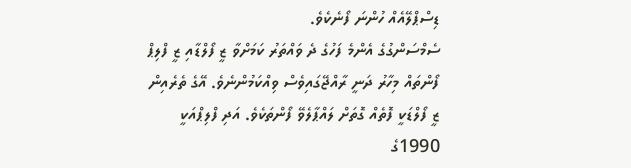ޑިސްޕްލޭއެއް ހުންނަ ފޯނެކެވެ.
ސެމްސަންގުގެ އެންމެ ފަހުގެ ދެ ވައްތަރު ކަމަށްވާ ޒީ ފޯލްޑާއި ޒީ ފްލިޕް ފޯންތައް މިހާރު ދަނީ ރާއްޖޭގައިވެސް ވިއްކަމުންނެވެ. އޭގެ ތެރެއިން ޒީ ފޯލްޑަކީ ފޮތެއް ގޮތަށް ލައްޕާލެވޭ ފޯންތަކެވެ. އަދި ފްލިޕްއަކީ 1990ގެ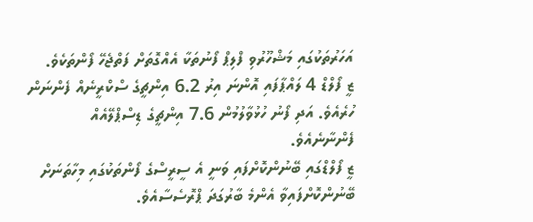އަހަރުތަކުގައި މަޝްހޫރުވި ފްލިޕް ފޯނުތަކާ އެއްގޮތަށް ފަތްޖެހޭ ފޯންތަކެވެ.
ޒީ ފޯލްޑް 4 ލައްޕާފައި އޮންނަ އިރު 6.2 އިންޗީގެ ސްކްރީނެއް ފެންނަން ހުރެއެވެ. އަދި ފޯނު ހުޅުވާލުމުން 7.6 އިންޗީގެ ޑިސްޕްލޭއެއް ފެންނާނެއެވެ.
ޒީ ފޯލްޑްގައި ބޭނުންކޮށްފައި ވަނީ އެ ސީރީސްގެ ފޯންތަކުގައި މިހާތަނަށް ބޭނުންކޮށްފައިވާ އެންމެ ބާރުގަދަ ޕްރޮސެސާއެވެ.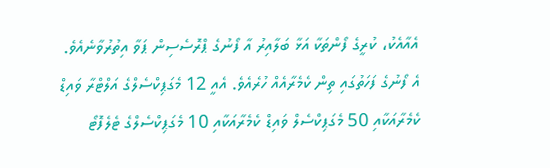އެއާއެކު، ކުރީގެ ފޯންތަކާ އަޅާ ބަލާއިރު އާ ފޯނުގެ ޕްރޮސެސިން ޕަވާ އިތުރުވާނެއެވެ. އެ ފޯނުގެ ފަހަތުގައި ތިން ކެމެރާއެއް ހުރެއެވެ. އެއީ 12 މެގަޕިކްސެލްގެ އަލްޓްރާ ވައިޑް ކެމެރާއަކާއި 50 މެގަޕިކްސެލް ވައިޑް ކެމެރާއަކާއި 10 މެގަޕިކްސެލްގެ ޓެލެފޮޓޯ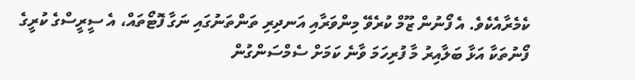ކެމެރާއެކެވެ. އެ ފޯނުން ޒޫމް ކުރެވޭ މިންވަރާއި އަނދިރި ތަންތަނުގައި ނަގާ ފޮޓޯތައް، އެ ސީރީސްގެ ކުރީގެ ފޯނުތަކާ އަޅާ ބަލާއިރު މާ ފުރިހަމަ ވާނެ ކަމަށް ސެމްސަންގުން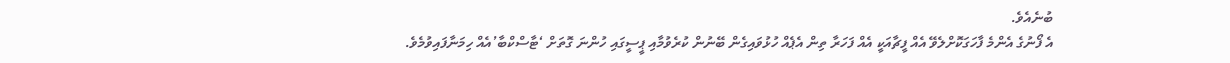ބުނެއެވެ.
އެ ފޯނުގެ އެންމެ ފާހަގަކޮށްލެވޭ އެއް ފީޗާއަކީ އެއް ފަހަރާ ތިން އެޕެއް ހުޅުވައިގެން ބޭނުން ކުރެވުމާއި ޕީސީގައި ހުންނަ ގޮތަށް ‘ޓާސްކްބާ’އެއް ހިމަނާފައިވުމެވެ.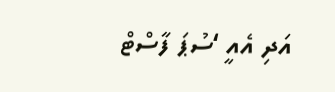އަދި އެއީ ‘ސުޕަ ފާސްޓް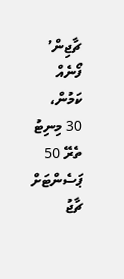ޗާޖިން’ ފޯނެއް ކަމުން، 30 މިނިޓު ތެރޭ 50 ޕަސެންޓަށް ޗާޖު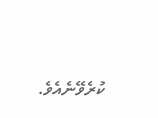ކުރެވޭނެއެވެ.